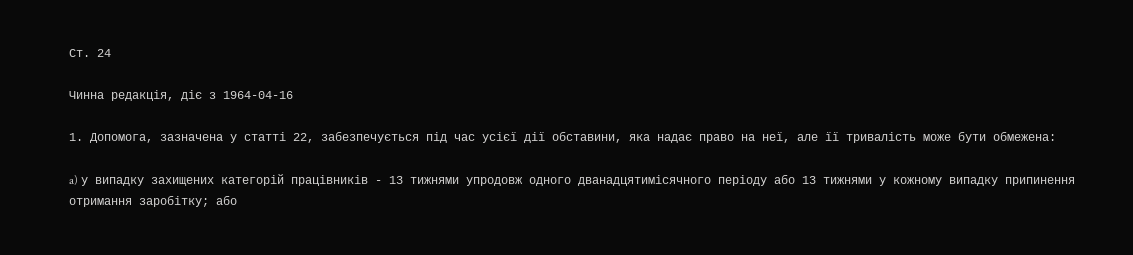Ст. 24

Чинна редакція, діє з 1964-04-16

1. Допомога, зазначена у статті 22, забезпечується під час усієї дії обставини, яка надає право на неї, але її тривалість може бути обмежена:

a) у випадку захищених категорій працівників - 13 тижнями упродовж одного дванадцятимісячного періоду або 13 тижнями у кожному випадку припинення отримання заробітку; або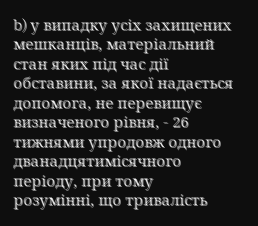b) у випадку усіх захищених мешканців, матеріальний стан яких під час дії обставини, за якої надається допомога, не перевищує визначеного рівня, - 26 тижнями упродовж одного дванадцятимісячного періоду, при тому розумінні, що тривалість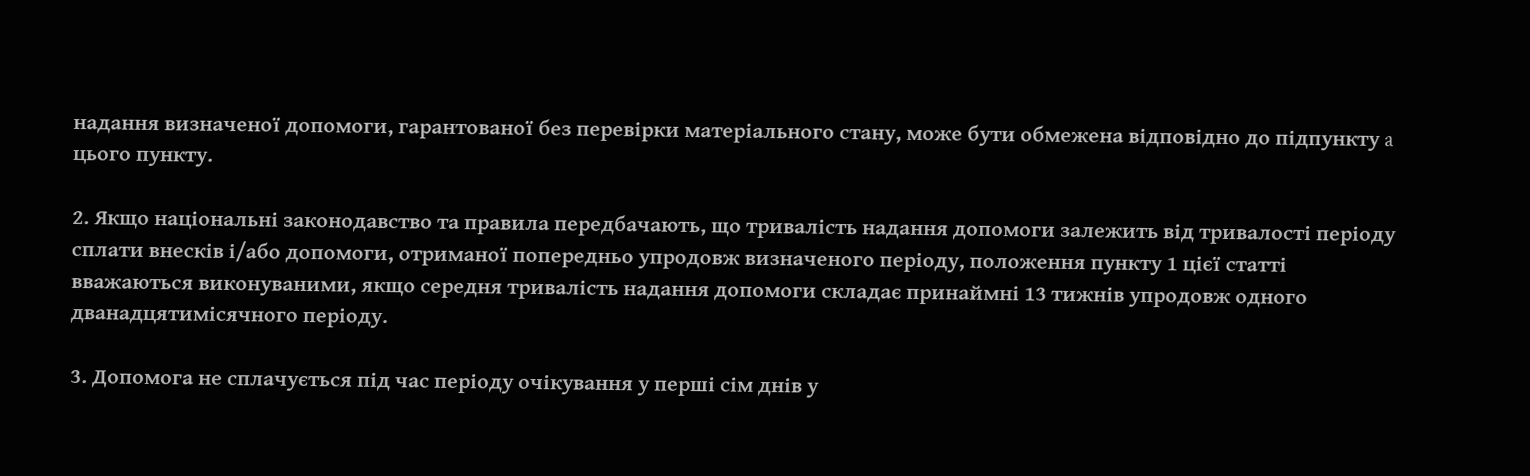надання визначеної допомоги, гарантованої без перевірки матеріального стану, може бути обмежена відповідно до підпункту a цього пункту.

2. Якщо національні законодавство та правила передбачають, що тривалість надання допомоги залежить від тривалості періоду сплати внесків і/або допомоги, отриманої попередньо упродовж визначеного періоду, положення пункту 1 цієї статті вважаються виконуваними, якщо середня тривалість надання допомоги складає принаймні 13 тижнів упродовж одного дванадцятимісячного періоду.

3. Допомога не сплачується під час періоду очікування у перші сім днів у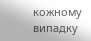кожному випадку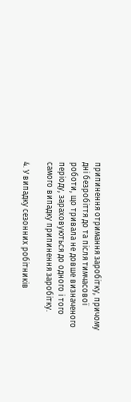припинення отримання заробітку, причому дні безробіття до та після тимчасової роботи, що тривала не довше визначеного періоду, зараховуються до одного і того самого випадку припинення заробітку.

4. У випадку сезонних робітників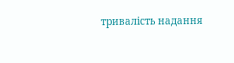тривалість надання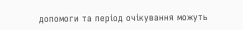допомоги та період очікування можуть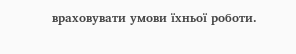враховувати умови їхньої роботи.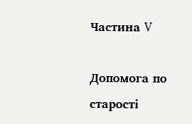Частина V

Допомога по старості